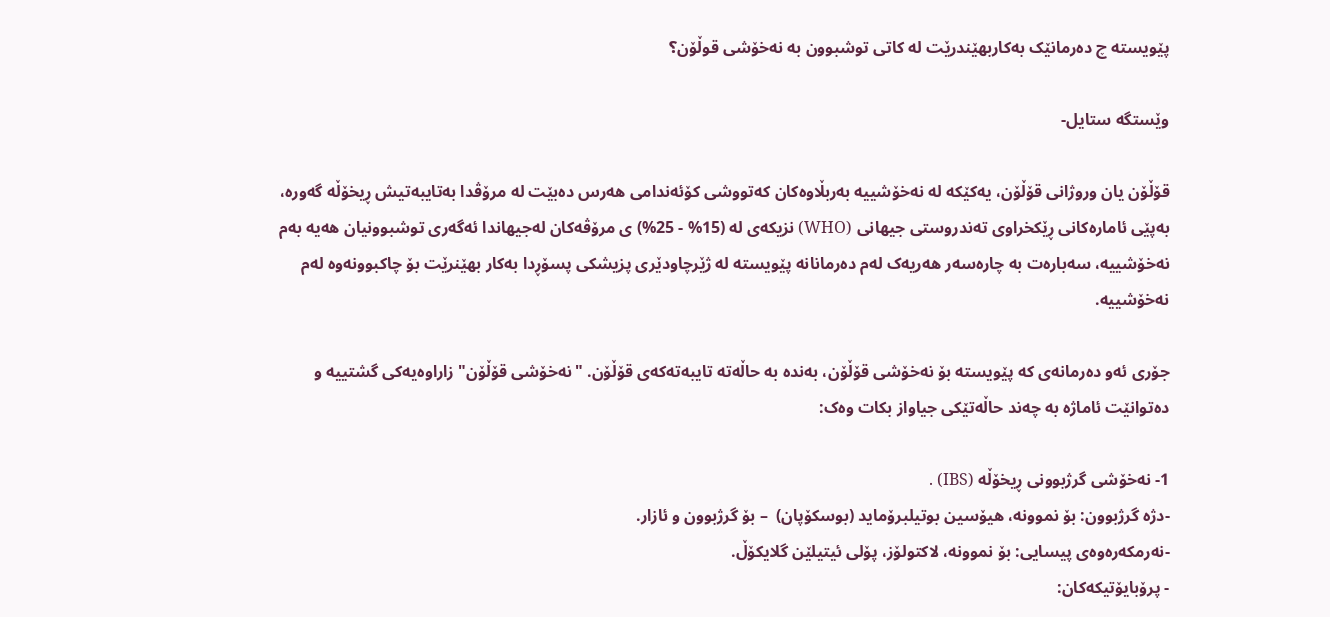پێویستە چ دەرمانێک به‌كاربهێندرێت لە کاتی توشبوون به‌ نەخۆشی قوڵۆن؟

وێستگە ستایل-

قۆڵۆن یان وروژانی قۆڵۆن، یەكێكە لە نەخۆشییە بەربڵاوەكان كەتووشی كۆئەندامی هەرس دەبێت لە مرۆڤدا بەتایبەتیش ڕیخۆڵە گەورە، بەپێی ئامارەكانی ڕێكخراوی تەندروستی جیهانی (WHO) نزیكەی لە (15% - 25%) ی مرۆڤه‌كان له‌جیهاندا ئه‌گه‌ری توشبوونیان هه‌یه‌ بەم نەخۆشییە، سه‌باره‌ت به‌ چاره‌سه‌ر هەریەک لەم دەرمانانە پێویستە لە ژێرچاودێری پزیشکی پسۆڕدا بەکار بهێنرێت بۆ چاكبوونه‌وه‌ له‌م نه‌خۆشییه‌.

جۆری ئەو دەرمانەی کە پێویستە بۆ نەخۆشی قۆڵۆن، بەندە بە حاڵەتە تایبەتەکەی قۆڵۆن. "نەخۆشی قۆڵۆن" زاراوەیەکی گشتییە و دەتوانێت ئاماژە بە چەند حاڵەتێکی جیاواز بکات وەک:

1- نەخۆشی گرژبوونی ڕیخۆڵە (IBS) .
-دژە گرژبوون: بۆ نموونە، هیۆسین بوتیلبرۆماید (بوسکۆپان)  – بۆ گرژبوون و ئازار.
-نەرمکەرەوەی پیسایی: بۆ نموونە، لاکتولۆز، پۆلی ئیتیلێن گلایکۆڵ.
- پرۆبایۆتیکەکان: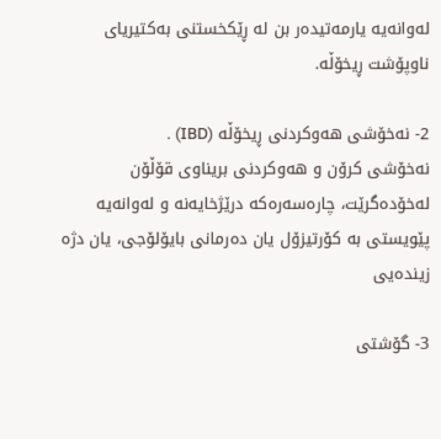لەوانەیە یارمەتیدەر بن لە ڕێکخستنی بەکتیریای ناوپۆشت ڕیخۆڵە.

2- نەخۆشی هەوکردنی ڕیخۆڵە (IBD) .
نەخۆشی کرۆن و هەوکردنی بریناوی قۆڵۆن لەخۆدەگرێت، چارەسەرەکە درێژخایەنە و لەوانەیە پێویستی بە کۆرتیزۆل یان دەرمانی بایۆلۆجی، یان دژە زیندەیی

3- گۆشتی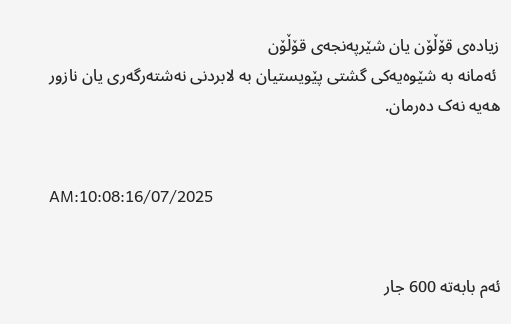زیادەی قۆڵۆن یان شێرپەنجەی قۆڵۆن
 ئەمانە بە شێوەیەکی گشتی پێویستیان بە لابردنی نەشتەرگەری یان نازور هەیە نەک دەرمان.


AM:10:08:16/07/2025


ئه‌م بابه‌ته 600 جار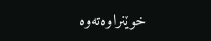خوێنراوه‌ته‌وه‌‌